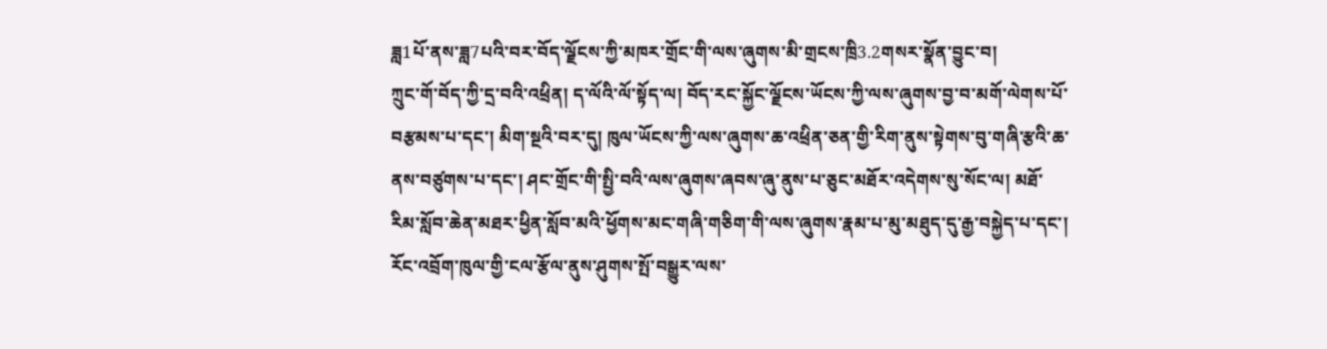ཟླ1པོ་ནས་ཟླ7པའི་བར་བོད་ལྗོངས་ཀྱི་མཁར་གྲོང་གི་ལས་ཞུགས་མི་གྲངས་ཁྲི3.2གསར་སྣོན་བྱུང་བ།
ཀྲུང་གོ་བོད་ཀྱི་དྲ་བའི་འཕྲིན། ད་ལོའི་ལོ་སྟོད་ལ། བོད་རང་སྐྱོང་ལྗོངས་ཡོངས་ཀྱི་ལས་ཞུགས་བྱ་བ་མགོ་ལེགས་པོ་བརྩམས་པ་དང་། མིག་སྔའི་བར་དུ། ཁུལ་ཡོངས་ཀྱི་ལས་ཞུགས་ཆ་འཕྲིན་ཅན་གྱི་རིག་ནུས་སྟེགས་བུ་གཞི་རྩའི་ཆ་ནས་བཙུགས་པ་དང་། ཤང་གྲོང་གི་སྤྱི་བའི་ལས་ཞུགས་ཞབས་ཞུ་ནུས་པ་ཅུང་མཐོར་འདེགས་སུ་སོང་ལ། མཐོ་རིམ་སློབ་ཆེན་མཐར་ཕྱིན་སློབ་མའི་ཕྱོགས་མང་གཞི་གཅིག་གི་ལས་ཞུགས་རྣམ་པ་མུ་མཐུད་དུ་རྒྱ་བསྐྱེད་པ་དང་། རོང་འབྲོག་ཁུལ་གྱི་ངལ་རྩོལ་ནུས་ཤུགས་སྤོ་བསྒྱུར་ལས་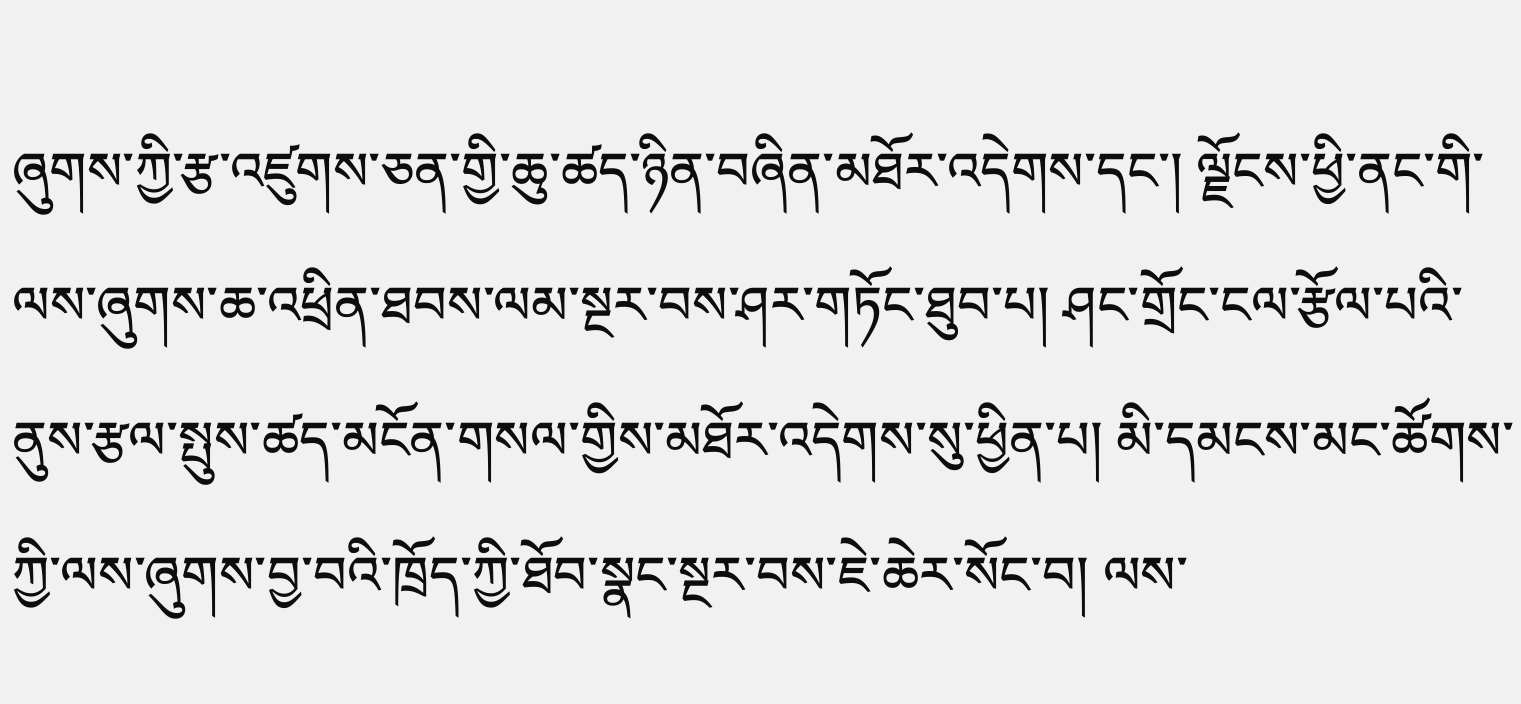ཞུགས་ཀྱི་རྩ་འཛུགས་ཅན་གྱི་ཆུ་ཚད་ཉིན་བཞིན་མཐོར་འདེགས་དང་། ལྗོངས་ཕྱི་ནང་གི་ལས་ཞུགས་ཆ་འཕྲིན་ཐབས་ལམ་སྔར་བས་ཤར་གཏོང་ཐུབ་པ། ཤང་གྲོང་ངལ་རྩོལ་པའི་ནུས་རྩལ་སྤུས་ཚད་མངོན་གསལ་གྱིས་མཐོར་འདེགས་སུ་ཕྱིན་པ། མི་དམངས་མང་ཚོགས་ཀྱི་ལས་ཞུགས་བྱ་བའི་ཁྲོད་ཀྱི་ཐོབ་སྣང་སྔར་བས་ཇེ་ཆེར་སོང་བ། ལས་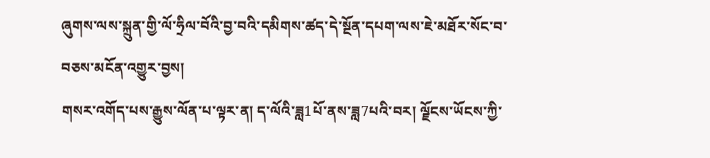ཞུགས་ལས་སྐྲུན་གྱི་ལོ་ཧྲིལ་བོའི་བྱ་བའི་དམིགས་ཚད་དེ་སྔོན་དཔག་ལས་ཇེ་མཐོར་སོང་བ་བཅས་མངོན་འགྱུར་བྱས།
གསར་འགོད་པས་རྒྱུས་ལོན་པ་ལྟར་ན། ད་ལོའི་ཟླ1པོ་ནས་ཟླ7པའི་བར། ལྗོངས་ཡོངས་ཀྱི་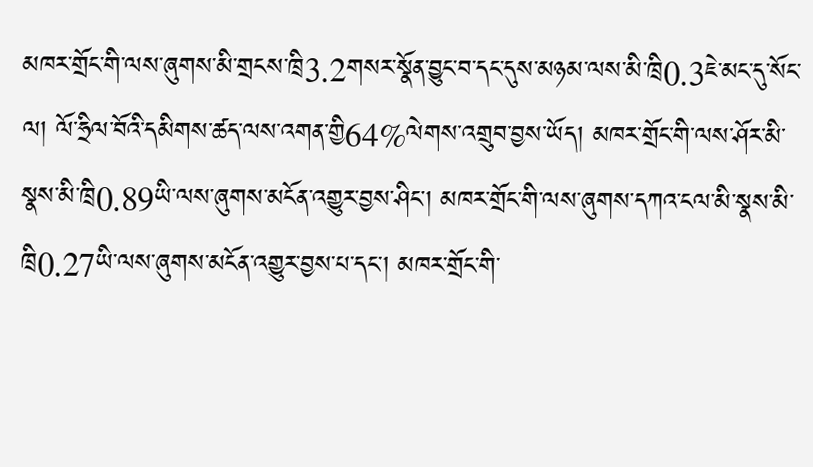མཁར་གྲོང་གི་ལས་ཞུགས་མི་གྲངས་ཁྲི3.2གསར་སྣོན་བྱུང་བ་དང་དུས་མཉམ་ལས་མི་ཁྲི0.3ཇེ་མང་དུ་སོང་ལ། ལོ་ཧྲིལ་བོའི་དམིགས་ཚད་ལས་འགན་གྱི64%ལེགས་འགྲུབ་བྱས་ཡོད། མཁར་གྲོང་གི་ལས་ཤོར་མི་སྣས་མི་ཁྲི0.89ཡི་ལས་ཞུགས་མངོན་འགྱུར་བྱས་ཤིང་། མཁར་གྲོང་གི་ལས་ཞུགས་དཀའ་ངལ་མི་སྣས་མི་ཁྲི0.27ཡི་ལས་ཞུགས་མངོན་འགྱུར་བྱས་པ་དང་། མཁར་གྲོང་གི་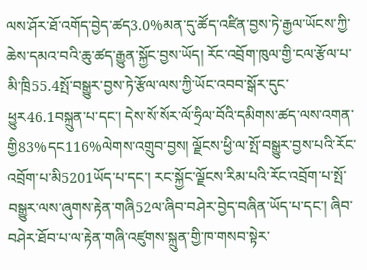ལས་ཤོར་ཐོ་འགོད་བྱེད་ཚད3.0%མན་དུ་ཚོད་འཛིན་བྱས་ཏེ་རྒྱལ་ཡོངས་ཀྱི་ཆེས་དམའ་བའི་ཆུ་ཚད་རྒྱུན་སྐྱོང་བྱས་ཡོད། རོང་འབྲོག་ཁུལ་གྱི་ངལ་རྩོལ་པ་མི་ཁྲི55.4སྤོ་བསྒྱུར་བྱས་ཏེ་རྩོལ་ལས་ཀྱི་ཡོང་འབབ་སྒོར་དུང་ཕྱུར46.1བསྐྲུན་པ་དང་། དེས་སོ་སོར་ལོ་ཧྲིལ་བོའི་དམིགས་ཚད་ལས་འགན་གྱི83%དང116%ལེགས་འགྲུབ་བྱས། ལྗོངས་ཕྱི་ལ་སྤོ་བསྒྱུར་བྱས་པའི་རོང་འབྲོག་པ་མི5201ཡོད་པ་དང་། རང་སྐྱོང་ལྗོངས་རིམ་པའི་རོང་འབྲོག་པ་སྤོ་བསྒྱུར་ལས་ཞུགས་རྟེན་གཞི52ལ་ཞིབ་བཤེར་བྱེད་བཞིན་ཡོད་པ་དང་། ཞིབ་བཤེར་ཐོབ་པ་ལ་རྟེན་གཞི་འཛུགས་སྐྲུན་གྱི་ཁ་གསབ་སྟེར་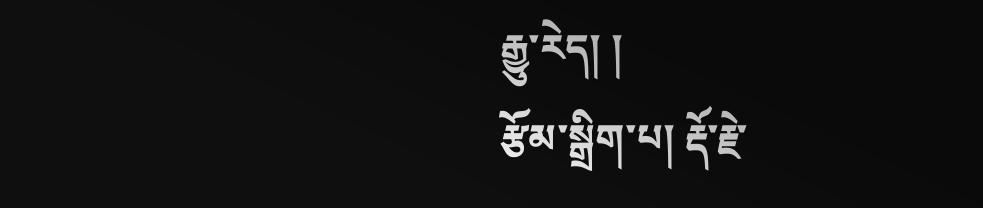རྒྱུ་རེད། །
རྩོམ་སྒྲིག་པ། རྡོ་རྗེ་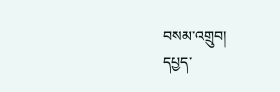བསམ་འགྲུབ།
དཔྱད་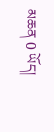མཆན 0 ཡོད།